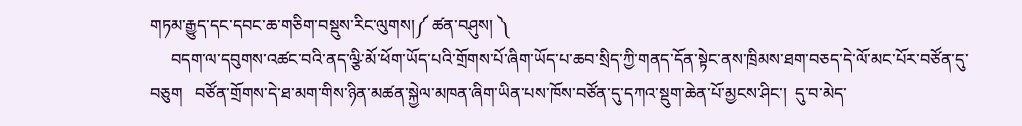གཏམ་རྒྱུད་དང་དབང་ཆ་གཅིག་བསྡུས་རིང་ལུགས།༼ ཚན་བཤུས། ༽
     བདག་ལ་དབུགས་འཚང་བའི་ནད་ལྩི་མོ་ཕོག་ཡོད་པའི་གྲོགས་པོ་ཞིག་ཡོད་པ་ཆབ་སྲིད་ཀྱི་གནད་དོན་སྟེང་ནས་ཁྲིམས་ཐག་བཅད་དེ་ལོ་མང་པོར་བཙོན་དུ་བཅུག   བཙོན་གྲོགས་དེ་ཐ་མག་གིས་ཉིན་མཚན་སྐྱེལ་མཁན་ཞིག་ཡིན་པས་ཁོས་བཙོན་དུ་དཀའ་སྡུག་ཆེན་པོ་མྱངས་ཤིང་།  དུ་བ་མེད་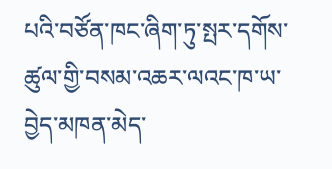པའི་བཙོན་ཁང་ཞིག་ཏུ་སྤར་དགོས་ཚུལ་གྱི་བསམ་འཆར་ལའང་ཁ་ཡ་བྱེད་མཁན་མེད་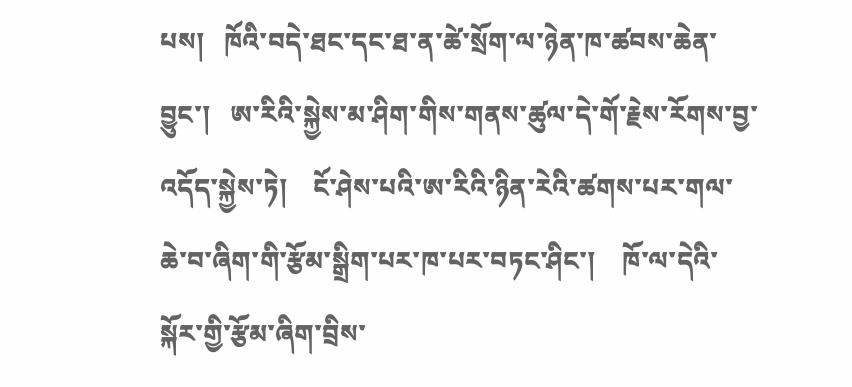པས།   ཁོའི་བདེ་ཐང་དང་ཐ་ན་ཚེ་སྲོག་ལ་ཉེན་ཁ་ཚབས་ཆེན་བྱུང་།   ཨ་རིའི་སྐྱེས་མ་ཤིག་གིས་གནས་ཚུལ་དེ་གོ་རྗེས་རོགས་བྱ་འདོད་སྐྱེས་ཏེ།    ངོ་ཤེས་པའི་ཨ་རིའི་ཉིན་རེའི་ཚགས་པར་གལ་ཆེ་བ་ཞིག་གི་རྩོམ་སྒྲིག་པར་ཁ་པར་བཏང་ཤིང་།    ཁོ་ལ་དེའི་སྐོར་གྱི་རྩོམ་ཞིག་བྲིས་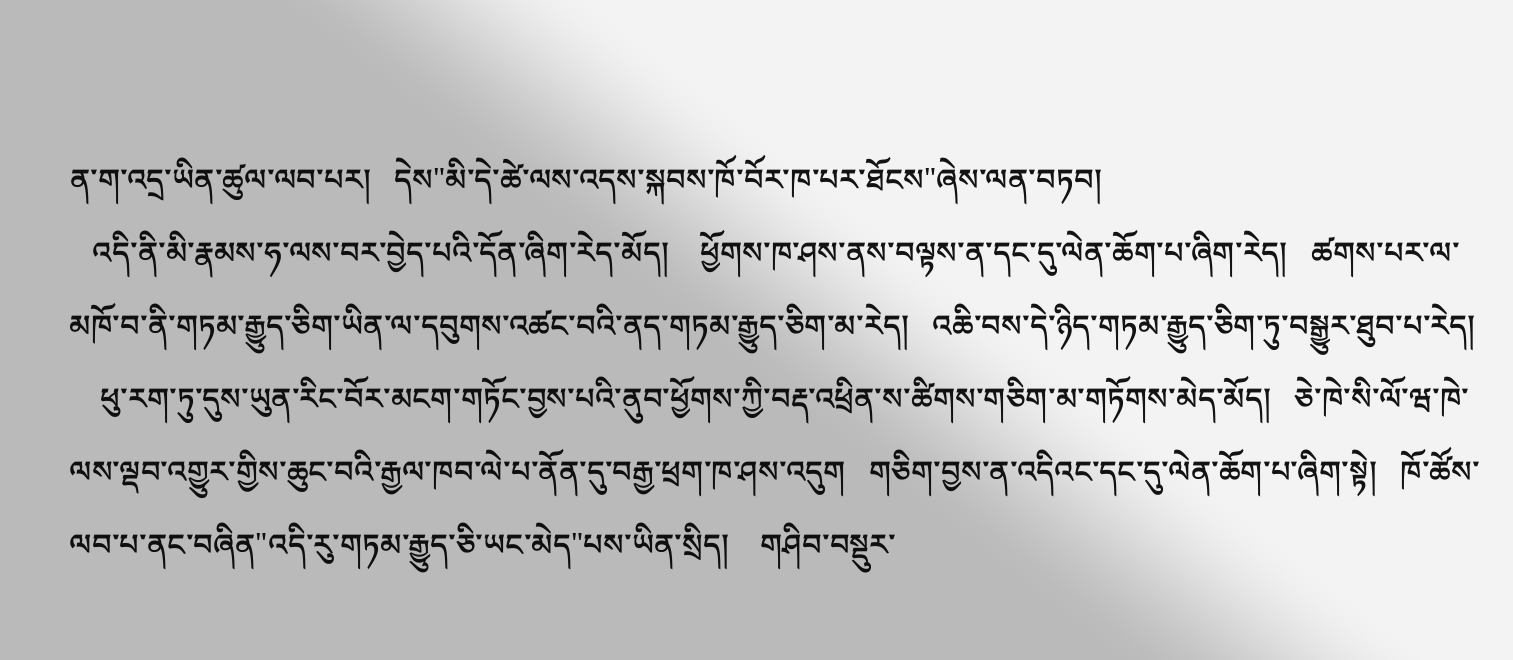ན་ག་འདྲ་ཡིན་ཚུལ་ལབ་པར།   དེས"མི་དེ་ཚེ་ལས་འདས་སྐབས་ཁོ་བོར་ཁ་པར་ཐོངས"ཞེས་ལན་བཏབ།
   འདི་ནི་མི་རྣམས་ཧ་ལས་བར་བྱེད་པའི་དོན་ཞིག་རེད་མོད།    ཕྱོགས་ཁ་ཤས་ནས་བལྟས་ན་དང་དུ་ལེན་ཆོག་པ་ཞིག་རེད།   ཚགས་པར་ལ་མཁོ་བ་ནི་གཏམ་རྒྱུད་ཅིག་ཡིན་ལ་དབུགས་འཚང་བའི་ནད་གཏམ་རྒྱུད་ཅིག་མ་རེད།   འཆི་བས་དེ་ཉིད་གཏམ་རྒྱུད་ཅིག་ཏུ་བསྒྱུར་ཐུབ་པ་རེད།
    ཕུ་རག་ཏུ་དུས་ཡུན་རིང་བོར་མངག་གཏོང་བྱས་པའི་ནུབ་ཕྱོགས་ཀྱི་བརྡ་འཕྲིན་ས་ཚིགས་གཅིག་མ་གཏོགས་མེད་མོད།   ཅེ་ཁེ་སི་ལོ་ཝ་ཁེ་ལས་ལྡབ་འགྱུར་གྱིས་ཆུང་བའི་རྒྱལ་ཁབ་ལེ་པ་ནོན་དུ་བརྒྱ་ཕྲག་ཁ་ཤས་འདུག   གཅིག་བྱས་ན་འདིའང་དང་དུ་ལེན་ཆོག་པ་ཞིག་སྟེ།   ཁོ་ཚོས་ལབ་པ་ནང་བཞིན"འདི་རུ་གཏམ་རྒྱུད་ཅི་ཡང་མེད"པས་ཡིན་སྲིད།    གཤིབ་བསྡུར་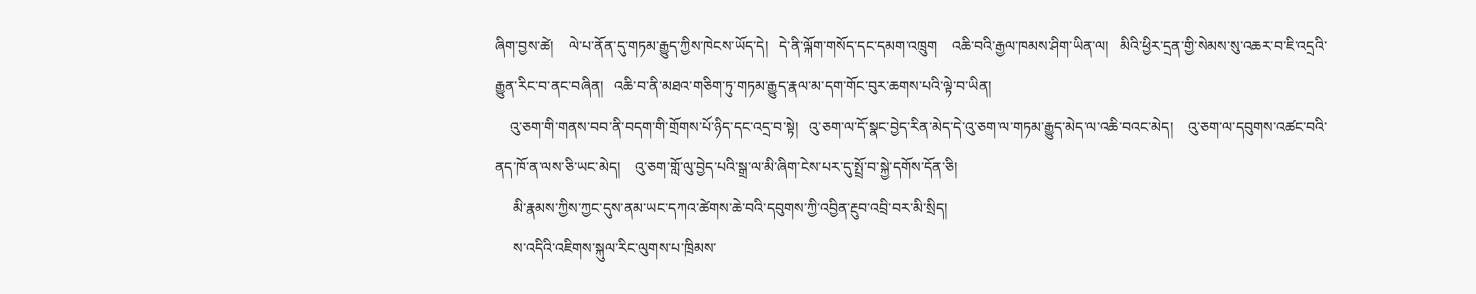ཞིག་བྱས་ཚེ།    ལེ་པ་ནོན་དུ་གཏམ་རྒྱུད་ཀྱིས་ཁེངས་ཡོད་དེ།   དེ་ནི་ལྐོག་གསོད་དང་དམག་འཁྲུག    འཆི་བའི་རྒྱལ་ཁམས་ཤིག་ཡིན་ལ།   མིའི་ཕྱིར་དྲན་གྱི་སེམས་སུ་འཆར་བ་ཇི་འདྲའི་རྒྱུན་རིང་བ་ནང་བཞིན།   འཆི་བ་ནི་མཐའ་གཅིག་ཏུ་གཏམ་རྒྱུད་རྣལ་མ་དག་གོང་བུར་ཆགས་པའི་ལྟེ་བ་ཡིན།
    འུ་ཅག་གི་གནས་བབ་ནི་བདག་གི་གྲོགས་པོ་ཉིད་དང་འདྲ་བ་སྟེ།   འུ་ཅག་ལ་དོ་སྣང་བྱེད་རིན་མེད་དེ་འུ་ཅག་ལ་གཏམ་རྒྱུད་མེད་ལ་འཆི་བའང་མེད།    འུ་ཅག་ལ་དབུགས་འཚང་བའི་ནད་ཁོ་ན་ལས་ཅི་ཡང་མེད།    འུ་ཅག་གློ་ལུ་བྱེད་པའི་སྒྲ་ལ་མི་ཞིག་ངེས་པར་དུ་སྤྲོ་བ་སྐྱེ་དགོས་དོན་ཅི།
     མི་རྣམས་ཀྱིས་ཀྱང་དུས་ནམ་ཡང་དཀའ་ཚེགས་ཆེ་བའི་དབུགས་ཀྱི་འབྱིན་རྔུབ་འབྲི་བར་མི་སྲིད།
     ས་འདིའི་འཇིགས་སྐུལ་རིང་ལུགས་པ་ཁྲིམས་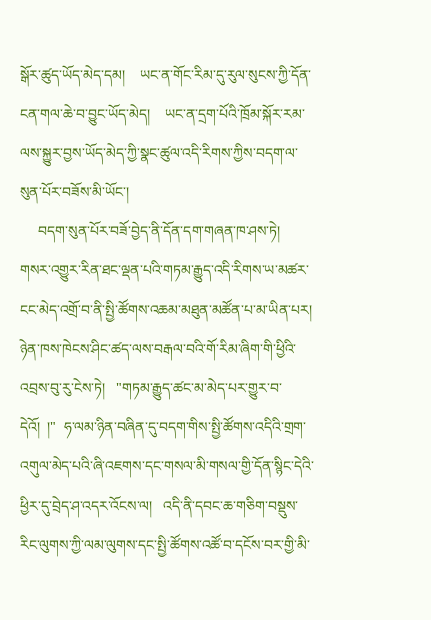སྒོར་ཚུད་ཡོད་མེད་དམ།    ཡང་ན་གོང་རིམ་དུ་རུལ་སུངས་ཀྱི་དོན་ངན་གལ་ཆེ་བ་བྱུང་ཡོད་མེད།    ཡང་ན་དྲག་པོའི་ཁྲོམ་སྐོར་རམ་ལས་སྐྱུར་བྱས་ཡོད་མེད་ཀྱི་སྣང་ཚུལ་འདི་རིགས་ཀྱིས་བདག་ལ་སུན་པོར་བཟོས་མི་ཡོང་།
     བདག་སུན་པོར་བཟོ་བྱེད་ནི་དོན་དག་གཞན་ཁ་ཤས་ཏེ།   གསར་འགྱུར་རིན་ཐང་ལྡན་པའི་གཏམ་རྒྱུད་འདི་རིགས་ཡ་མཚར་ངང་མེད་འགྲོ་བ་ནི་སྤྱི་ཚོགས་འཆམ་མཐུན་མཚོན་པ་མ་ཡིན་པར།    ཉེན་ཁས་ཁེངས་ཤིང་ཚད་ལས་བརྒལ་བའི་གོ་རིམ་ཞིག་གི་ཕྱིའི་འབྲས་བུ་རུ་ངེས་ཏེ།   "གཏམ་རྒྱུད་ཚང་མ་མེད་པར་གྱུར་བ་དེའོ།  །"  ཧ་ལམ་ཉིན་བཞིན་དུ་བདག་གིས་སྤྱི་ཚོགས་འདིའི་གྲག་འགུལ་མེད་པའི་ཞི་འཇགས་དང་གསལ་མི་གསལ་གྱི་དོན་སྙིང་དེའི་ཕྱིར་དུ་བྲེད་ཤ་འདར་འོངས་ལ།   འདི་ནི་དབང་ཆ་གཅིག་བསྡུས་རིང་ལུགས་ཀྱི་ལམ་ལུགས་དང་སྤྱི་ཚོགས་འཚོ་བ་དངོས་བར་གྱི་མི་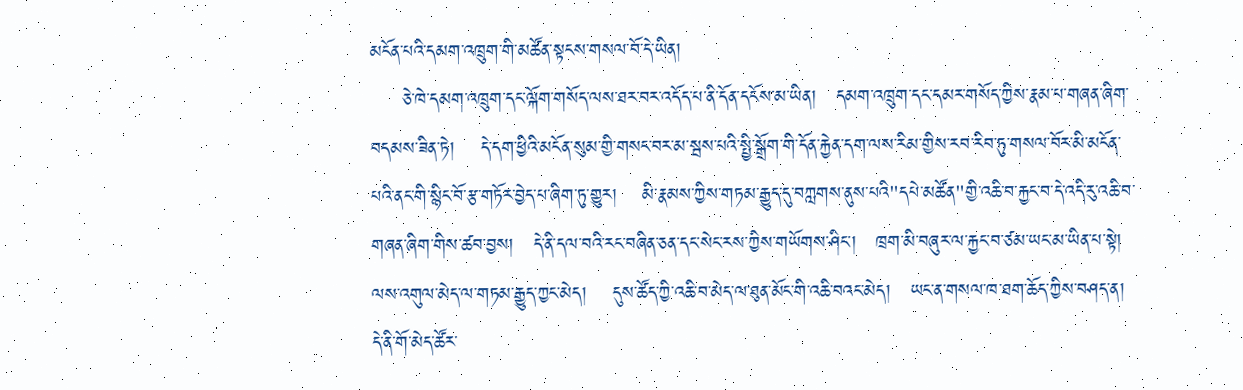མངོན་པའི་དམག་འཁྲུག་གི་མཚོན་སྟངས་གསལ་བོ་དེ་ཡིན།
     ཅེ་ཁེ་དམག་འཁྲུག་དང་ལྐོག་གསོད་ལས་ཐར་བར་འདོད་པ་ནི་དོན་དངོས་མ་ཡིན།   དམག་འཁྲུག་དང་དམར་གསོད་ཀྱིས་རྣམ་པ་གཞན་ཞིག་བདམས་ཟིན་ཏེ།    དེ་དག་ཕྱིའི་མངོན་སུམ་གྱི་གསང་བར་མ་སྦས་པའི་སྤྱི་སྒྲོག་གི་དོན་རྐྱེན་དག་ལས་རིམ་གྱིས་རབ་རིབ་ཏུ་གསལ་བོར་མི་མངོན་པའི་ནང་གི་སྙིང་བོ་རྩ་གཏོར་བྱེད་པ་ཞིག་ཏུ་གྱུར།    མི་རྣམས་ཀྱིས་གཏམ་རྒྱུད་དུ་བཀླགས་ནུས་པའི"དཔེ་མཚོན"གྱི་འཆི་བ་རྐྱང་བ་དེ་འདི་རུ་འཆི་བ་གཞན་ཞིག་གིས་ཚབ་བྱས།   དེ་ནི་དལ་བའི་རང་བཞིན་ཅན་དང་སེང་རས་ཀྱིས་གཡོགས་ཤིང་།   ཁྲག་མི་བཞུར་ལ་རྐྱང་བ་ཙམ་ཡང་མ་ཡིན་པ་སྟེ།   ལས་འགུལ་མེད་ལ་གཏམ་རྒྱུད་ཀྱང་མེད།    དུས་ཚོད་ཀྱི་འཆི་བ་མེད་ལ་ཐུན་མོང་གི་འཆི་བའང་མེད།   ཡང་ན་གསལ་ཁ་ཐག་ཆོད་ཀྱིས་བཤད་ན།    དེ་ནི་གོ་མེད་ཚོར་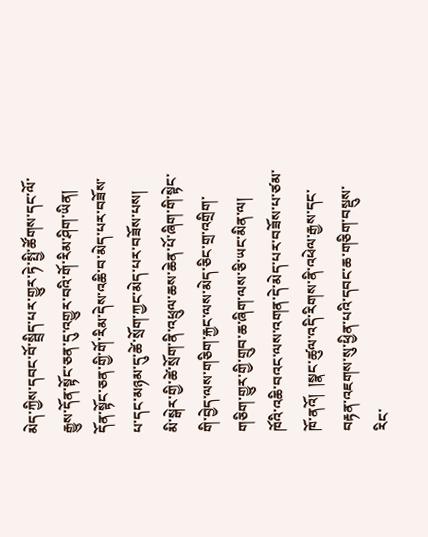མེད་ཀྱིས་དབང་བོ་སྦྲིད་པར་གྱུར་ཏེ་སྤྱི་ཚོགས་དང་ལོ་རྒྱུས་དོན་སྟོང་ཅན་དུ་འགྱུར་བའི་གོ་རིམ་ཤིག་ཡིན།    དོན་སྟོང་ཅན་གྱི་གོ་རིམ་དེས་འཆི་བ་མེད་པར་བཟོས་པ་དང་མཉམ་དུ་ཚེ་སྲོག་ཀྱང་མེད་པར་བཟོས་པས།   མི་སྒེར་གྱི་ཚེ་སྲོག་ནི་འཕྲུལ་ཆས་ཆེན་པོ་ཞིག་གི་སྟེང་གི་བྱེད་ལས་གཅིག་རྐྱང་ལས་མེད་ཅིང་གྲ་འགྲིག་གཅིག་གྱུར་གྱི་གྲུབ་ཆ་ཞིག་ལས་ཅི་ཡང་མིན་ལ།   ཁོའི་འཆི་བའང་ལས་འགན་དེ་མེད་པར་བཟོས་པ་ཙམ་ཁོ་ནའོ།  །སྣང་ཚུལ་འདི་རིགས་ནི་འཕེལ་རྒྱས་དང་བརྟན་འཇགས་སུ་ཕྱིན་པའི་དབང་ཆ་གཅིག་བསྡུས་རིང་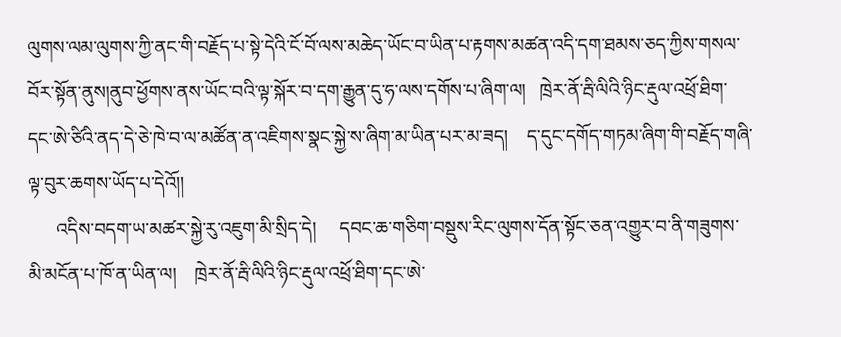ལུགས་ལམ་ལུགས་ཀྱི་ནང་གི་བརྗོད་པ་སྟེ་དེའི་ངོ་བོ་ལས་མཆེད་ཡོང་བ་ཡིན་པ་རྟགས་མཚན་འདི་དག་ཐམས་ཅད་ཀྱིས་གསལ་བོར་སྟོན་ནུས།ནུབ་ཕྱོགས་ནས་ཡོང་བའི་ལྟ་སྐོར་བ་དག་རྒྱུན་དུ་ཧ་ལས་དགོས་པ་ཞིག་ལ།   ཁྲེར་ནོ་རྦི་ལིའི་ཉིང་རྡུལ་འཕྲོ་ཐིག་དང་ཨེ་ཙིའི་ནད་དེ་ཅེ་ཁེ་བ་ལ་མཚོན་ན་འཇིགས་སྣང་སྐྱེ་ས་ཞིག་མ་ཡིན་པར་མ་ཟད།    ད་དུང་དགོད་གཏམ་ཞིག་གི་བརྗོད་གཞི་ལྟ་བུར་ཆགས་ཡོད་པ་དེའོ།།
      འདིས་བདག་ཡ་མཚར་སྐྱེ་རུ་འཇུག་མི་སྲིད་དེ།     དབང་ཆ་གཅིག་བསྡུས་རིང་ལུགས་དོན་སྟོང་ཅན་འགྱུར་བ་ནི་གཟུགས་མི་མངོན་པ་ཁོ་ན་ཡིན་ལ།    ཁྲེར་ནོ་རྦི་ལིའི་ཉིང་རྡུལ་འཕྲོ་ཐིག་དང་ཨེ་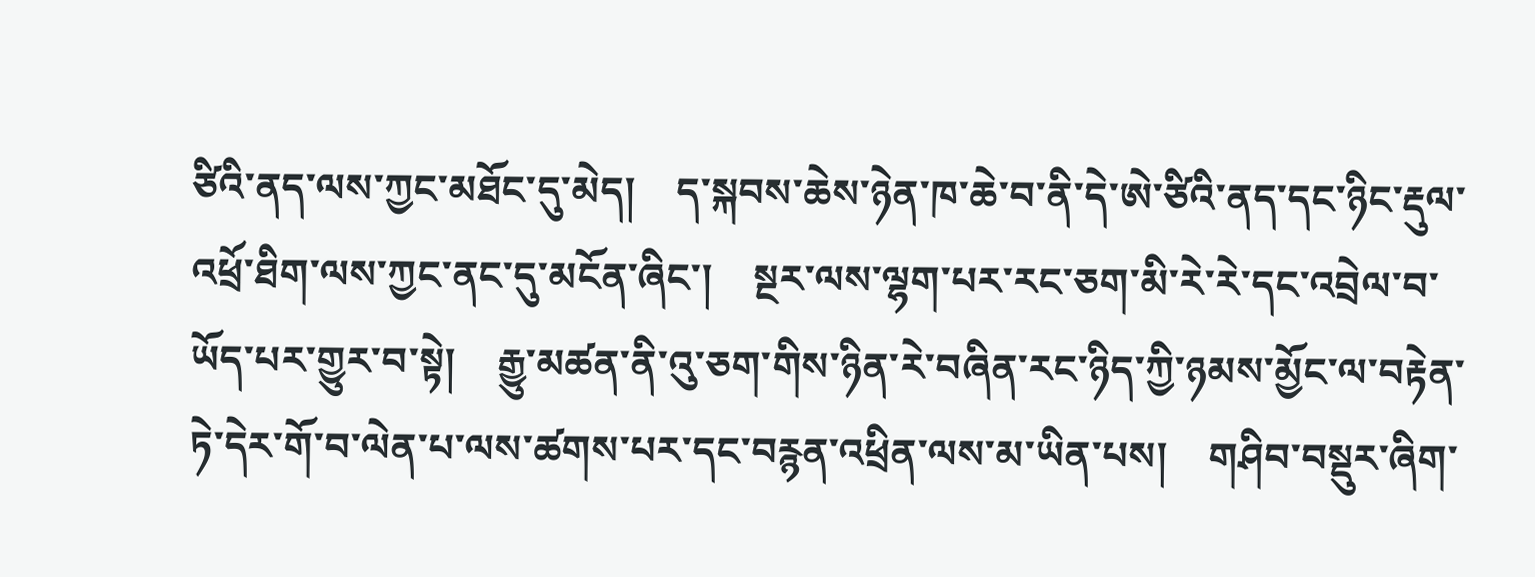ཙིའི་ནད་ལས་ཀྱང་མཐོང་དུ་མེད།    ད་སྐབས་ཆེས་ཉེན་ཁ་ཆེ་བ་ནི་དེ་ཨེ་ཙིའི་ནད་དང་ཉིང་རྡུལ་འཕྲོ་ཐིག་ལས་ཀྱང་ནང་དུ་མངོན་ཞིང་།    སྔར་ལས་ལྷག་པར་རང་ཅག་མི་རེ་རེ་དང་འབྲེལ་བ་ཡོད་པར་གྱུར་བ་སྟེ།    རྒྱུ་མཚན་ནི་འུ་ཅག་གིས་ཉིན་རེ་བཞིན་རང་ཉིད་ཀྱི་ཉམས་མྱོང་ལ་བརྟེན་ཏེ་དེར་གོ་བ་ལེན་པ་ལས་ཚགས་པར་དང་བརྙན་འཕྲིན་ལས་མ་ཡིན་པས།    གཤིབ་བསྡུར་ཞིག་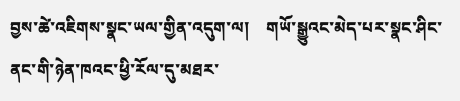བྱས་ཚེ་འཇིགས་སྣང་ཡལ་གྱིན་འདུག་ལ།    གཡོ་སྒྱུའང་མེད་པར་སྣང་ཤིང་ནང་གི་ཉེན་ཁའང་ཕྱི་རོལ་དུ་མཐར་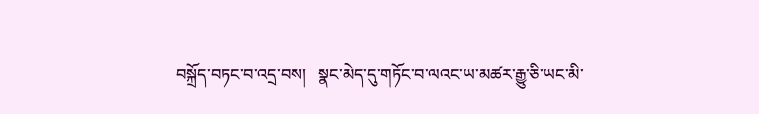བསྐྲོད་བཏང་བ་འདྲ་བས།   སྣང་མེད་དུ་གཏོང་བ་ལའང་ཡ་མཚར་རྒྱུ་ཅི་ཡང་མི་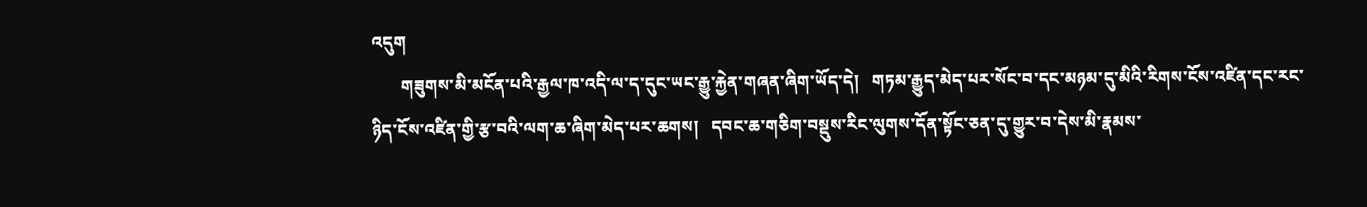འདུག
       གཟུགས་མི་མངོན་པའི་རྒྱལ་ཁ་འདི་ལ་ད་དུང་ཡང་རྒྱུ་རྐྱེན་གཞན་ཞིག་ཡོད་དེ།   གཏམ་རྒྱུད་མེད་པར་སོང་བ་དང་མཉམ་དུ་མིའི་རིགས་ངོས་འཛིན་དང་རང་ཉིད་ངོས་འཛིན་གྱི་རྩ་བའི་ལག་ཆ་ཞིག་མེད་པར་ཆགས།   དབང་ཆ་གཅིག་བསྡུས་རིང་ལུགས་དོན་སྟོང་ཅན་དུ་གྱུར་བ་དེས་མི་རྣམས་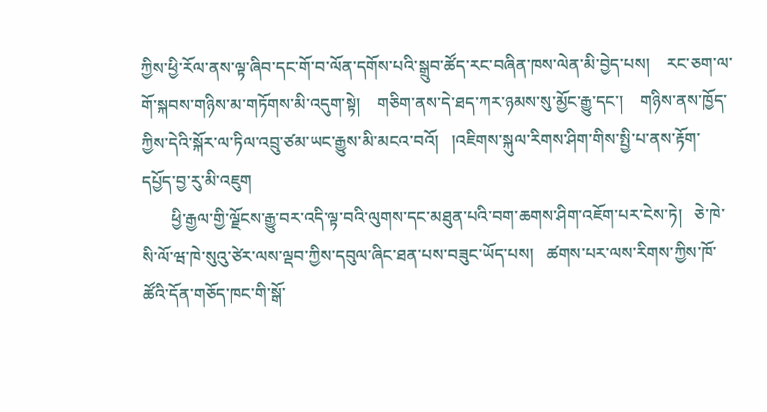ཀྱིས་ཕྱི་རོལ་ནས་ལྟ་ཞིབ་དང་གོ་བ་ལོན་དགོས་པའི་སྒྲུབ་ཚོད་རང་བཞིན་ཁས་ལེན་མི་བྱེད་པས།    རང་ཅག་ལ་གོ་སྐབས་གཉིས་མ་གཏོགས་མི་འདུག་སྟེ།    གཅིག་ནས་དེ་ཐད་ཀར་ཉམས་སུ་མྱོང་རྒྱུ་དང་།    གཉིས་ནས་ཁྱོད་ཀྱིས་དེའི་སྐོར་ལ་ཏིལ་འབྲུ་ཙམ་ཡང་རྒྱུས་མི་མངའ་བའོ།   །འཇིགས་སྐུལ་རིགས་ཤིག་གིས་སྤྱི་པ་ནས་རྟོག་དཔྱོད་བྱ་རུ་མི་འཇུག
       ཕྱི་རྒྱལ་གྱི་ལྗོངས་རྒྱུ་བར་འདི་ལྟ་བའི་ལུགས་དང་མཐུན་པའི་བག་ཆགས་ཤིག་འཇོག་པར་ངེས་ཏེ།   ཅེ་ཁེ་སི་ལོ་ཝ་ཁེ་སུའུ་ཙེར་ལས་ལྡབ་ཀྱིས་དབུལ་ཞིང་ཐན་པས་བཟུང་ཡོད་པས།   ཚགས་པར་ལས་རིགས་ཀྱིས་ཁོ་ཚོའི་དོན་གཅོད་ཁང་གི་སྒོ་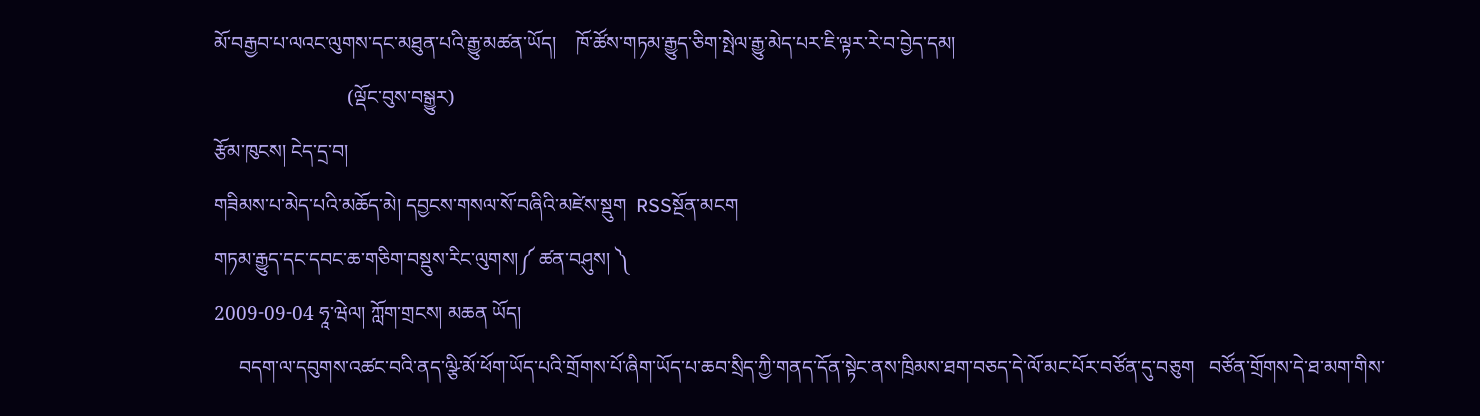མོ་བརྒྱབ་པ་ལའང་ལུགས་དང་མཐུན་པའི་རྒྱུ་མཚན་ཡོད།    ཁོ་ཚོས་གཏམ་རྒྱུད་ཅིག་སྤེལ་རྒྱུ་མེད་པར་ཇི་ལྟར་རེ་བ་བྱེད་དམ།
                           (ལྡོང་བུས་བསྒྱུར)
རྩོམ་ཁུངས། ངེད་དྲ་བ།
གཟིམས་པ་མེད་པའི་མཆོད་མེ། དབྱངས་གསལ་སོ་བཞིའི་མཛེས་སྡུག  RSSསྔོན་མངག
གཏམ་རྒྱུད་དང་དབང་ཆ་གཅིག་བསྡུས་རིང་ལུགས།༼ ཚན་བཤུས། ༽
2009-09-04 ཧཱ་ཝེལ། ཀློག་གྲངས། མཆན ཡོད།
     བདག་ལ་དབུགས་འཚང་བའི་ནད་ལྩི་མོ་ཕོག་ཡོད་པའི་གྲོགས་པོ་ཞིག་ཡོད་པ་ཆབ་སྲིད་ཀྱི་གནད་དོན་སྟེང་ནས་ཁྲིམས་ཐག་བཅད་དེ་ལོ་མང་པོར་བཙོན་དུ་བཅུག   བཙོན་གྲོགས་དེ་ཐ་མག་གིས་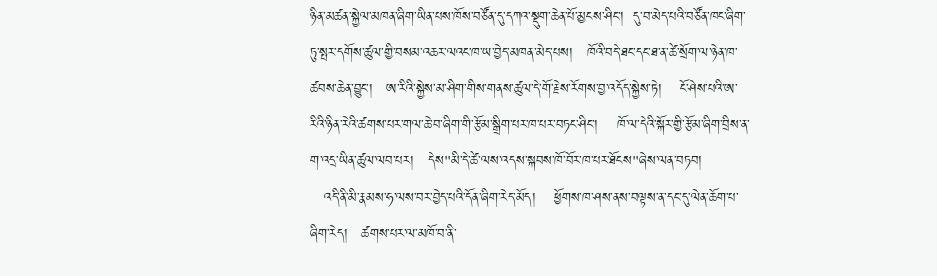ཉིན་མཚན་སྐྱེལ་མཁན་ཞིག་ཡིན་པས་ཁོས་བཙོན་དུ་དཀའ་སྡུག་ཆེན་པོ་མྱངས་ཤིང་།  དུ་བ་མེད་པའི་བཙོན་ཁང་ཞིག་ཏུ་སྤར་དགོས་ཚུལ་གྱི་བསམ་འཆར་ལའང་ཁ་ཡ་བྱེད་མཁན་མེད་པས།   ཁོའི་བདེ་ཐང་དང་ཐ་ན་ཚེ་སྲོག་ལ་ཉེན་ཁ་ཚབས་ཆེན་བྱུང་།   ཨ་རིའི་སྐྱེས་མ་ཤིག་གིས་གནས་ཚུལ་དེ་གོ་རྗེས་རོགས་བྱ་འདོད་སྐྱེས་ཏེ།    ངོ་ཤེས་པའི་ཨ་རིའི་ཉིན་རེའི་ཚགས་པར་གལ་ཆེ་བ་ཞིག་གི་རྩོམ་སྒྲིག་པར་ཁ་པར་བཏང་ཤིང་།    ཁོ་ལ་དེའི་སྐོར་གྱི་རྩོམ་ཞིག་བྲིས་ན་ག་འདྲ་ཡིན་ཚུལ་ལབ་པར།   དེས"མི་དེ་ཚེ་ལས་འདས་སྐབས་ཁོ་བོར་ཁ་པར་ཐོངས"ཞེས་ལན་བཏབ།
   འདི་ནི་མི་རྣམས་ཧ་ལས་བར་བྱེད་པའི་དོན་ཞིག་རེད་མོད།    ཕྱོགས་ཁ་ཤས་ནས་བལྟས་ན་དང་དུ་ལེན་ཆོག་པ་ཞིག་རེད།   ཚགས་པར་ལ་མཁོ་བ་ནི་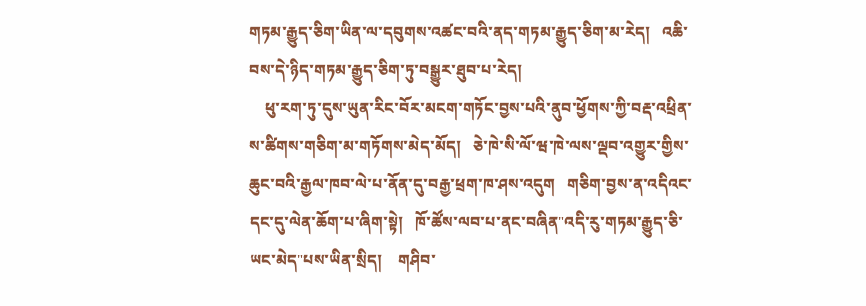གཏམ་རྒྱུད་ཅིག་ཡིན་ལ་དབུགས་འཚང་བའི་ནད་གཏམ་རྒྱུད་ཅིག་མ་རེད།   འཆི་བས་དེ་ཉིད་གཏམ་རྒྱུད་ཅིག་ཏུ་བསྒྱུར་ཐུབ་པ་རེད།
    ཕུ་རག་ཏུ་དུས་ཡུན་རིང་བོར་མངག་གཏོང་བྱས་པའི་ནུབ་ཕྱོགས་ཀྱི་བརྡ་འཕྲིན་ས་ཚིགས་གཅིག་མ་གཏོགས་མེད་མོད།   ཅེ་ཁེ་སི་ལོ་ཝ་ཁེ་ལས་ལྡབ་འགྱུར་གྱིས་ཆུང་བའི་རྒྱལ་ཁབ་ལེ་པ་ནོན་དུ་བརྒྱ་ཕྲག་ཁ་ཤས་འདུག   གཅིག་བྱས་ན་འདིའང་དང་དུ་ལེན་ཆོག་པ་ཞིག་སྟེ།   ཁོ་ཚོས་ལབ་པ་ནང་བཞིན"འདི་རུ་གཏམ་རྒྱུད་ཅི་ཡང་མེད"པས་ཡིན་སྲིད།    གཤིབ་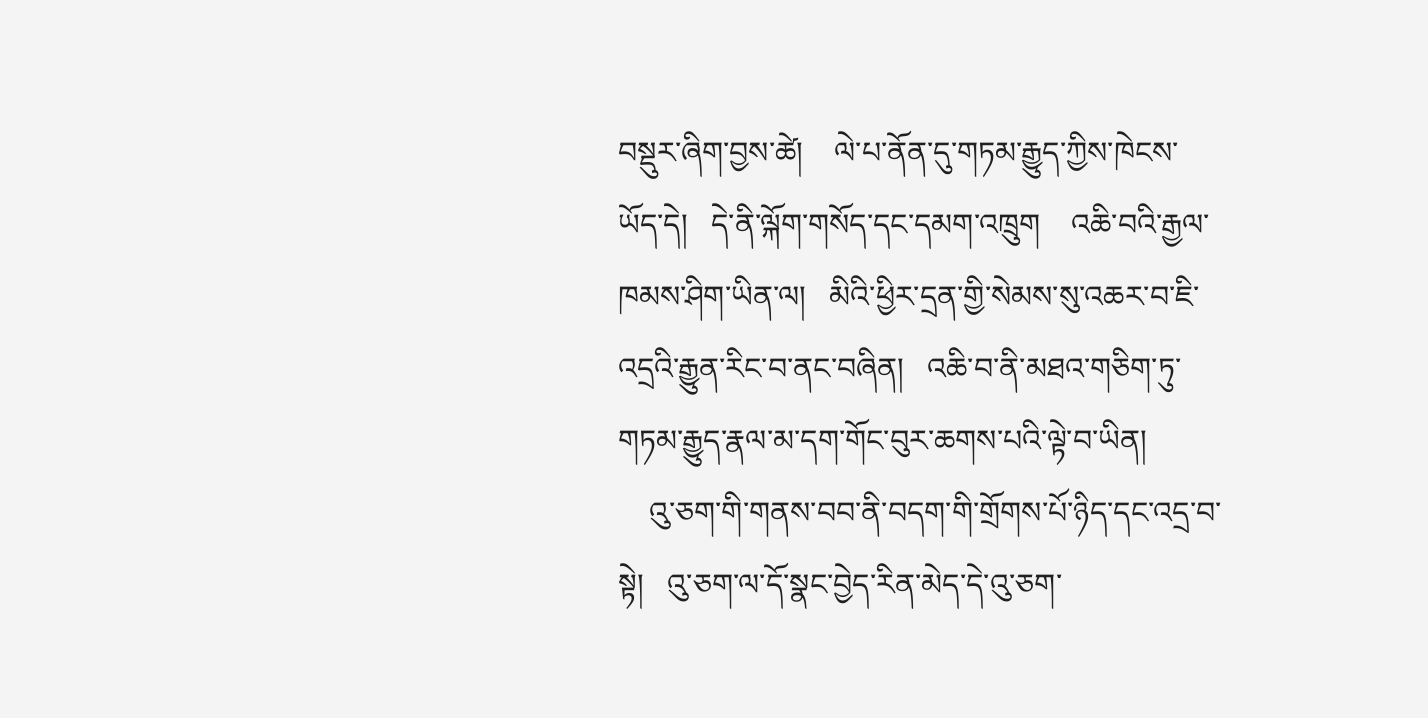བསྡུར་ཞིག་བྱས་ཚེ།    ལེ་པ་ནོན་དུ་གཏམ་རྒྱུད་ཀྱིས་ཁེངས་ཡོད་དེ།   དེ་ནི་ལྐོག་གསོད་དང་དམག་འཁྲུག    འཆི་བའི་རྒྱལ་ཁམས་ཤིག་ཡིན་ལ།   མིའི་ཕྱིར་དྲན་གྱི་སེམས་སུ་འཆར་བ་ཇི་འདྲའི་རྒྱུན་རིང་བ་ནང་བཞིན།   འཆི་བ་ནི་མཐའ་གཅིག་ཏུ་གཏམ་རྒྱུད་རྣལ་མ་དག་གོང་བུར་ཆགས་པའི་ལྟེ་བ་ཡིན།
    འུ་ཅག་གི་གནས་བབ་ནི་བདག་གི་གྲོགས་པོ་ཉིད་དང་འདྲ་བ་སྟེ།   འུ་ཅག་ལ་དོ་སྣང་བྱེད་རིན་མེད་དེ་འུ་ཅག་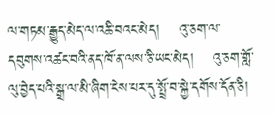ལ་གཏམ་རྒྱུད་མེད་ལ་འཆི་བའང་མེད།    འུ་ཅག་ལ་དབུགས་འཚང་བའི་ནད་ཁོ་ན་ལས་ཅི་ཡང་མེད།    འུ་ཅག་གློ་ལུ་བྱེད་པའི་སྒྲ་ལ་མི་ཞིག་ངེས་པར་དུ་སྤྲོ་བ་སྐྱེ་དགོས་དོན་ཅི།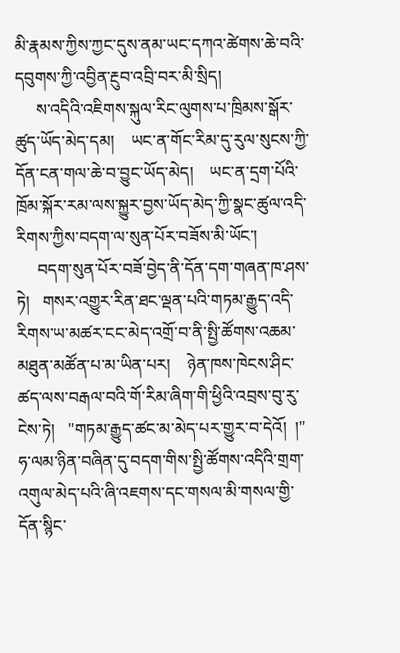མི་རྣམས་ཀྱིས་ཀྱང་དུས་ནམ་ཡང་དཀའ་ཚེགས་ཆེ་བའི་དབུགས་ཀྱི་འབྱིན་རྔུབ་འབྲི་བར་མི་སྲིད།
     ས་འདིའི་འཇིགས་སྐུལ་རིང་ལུགས་པ་ཁྲིམས་སྒོར་ཚུད་ཡོད་མེད་དམ།    ཡང་ན་གོང་རིམ་དུ་རུལ་སུངས་ཀྱི་དོན་ངན་གལ་ཆེ་བ་བྱུང་ཡོད་མེད།    ཡང་ན་དྲག་པོའི་ཁྲོམ་སྐོར་རམ་ལས་སྐྱུར་བྱས་ཡོད་མེད་ཀྱི་སྣང་ཚུལ་འདི་རིགས་ཀྱིས་བདག་ལ་སུན་པོར་བཟོས་མི་ཡོང་།
     བདག་སུན་པོར་བཟོ་བྱེད་ནི་དོན་དག་གཞན་ཁ་ཤས་ཏེ།   གསར་འགྱུར་རིན་ཐང་ལྡན་པའི་གཏམ་རྒྱུད་འདི་རིགས་ཡ་མཚར་ངང་མེད་འགྲོ་བ་ནི་སྤྱི་ཚོགས་འཆམ་མཐུན་མཚོན་པ་མ་ཡིན་པར།    ཉེན་ཁས་ཁེངས་ཤིང་ཚད་ལས་བརྒལ་བའི་གོ་རིམ་ཞིག་གི་ཕྱིའི་འབྲས་བུ་རུ་ངེས་ཏེ།   "གཏམ་རྒྱུད་ཚང་མ་མེད་པར་གྱུར་བ་དེའོ།  །"  ཧ་ལམ་ཉིན་བཞིན་དུ་བདག་གིས་སྤྱི་ཚོགས་འདིའི་གྲག་འགུལ་མེད་པའི་ཞི་འཇགས་དང་གསལ་མི་གསལ་གྱི་དོན་སྙིང་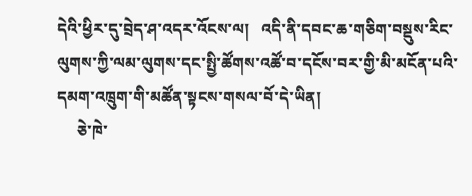དེའི་ཕྱིར་དུ་བྲེད་ཤ་འདར་འོངས་ལ།   འདི་ནི་དབང་ཆ་གཅིག་བསྡུས་རིང་ལུགས་ཀྱི་ལམ་ལུགས་དང་སྤྱི་ཚོགས་འཚོ་བ་དངོས་བར་གྱི་མི་མངོན་པའི་དམག་འཁྲུག་གི་མཚོན་སྟངས་གསལ་བོ་དེ་ཡིན།
     ཅེ་ཁེ་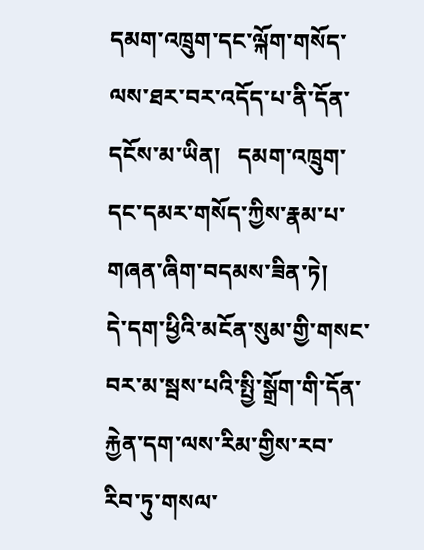དམག་འཁྲུག་དང་ལྐོག་གསོད་ལས་ཐར་བར་འདོད་པ་ནི་དོན་དངོས་མ་ཡིན།   དམག་འཁྲུག་དང་དམར་གསོད་ཀྱིས་རྣམ་པ་གཞན་ཞིག་བདམས་ཟིན་ཏེ།    དེ་དག་ཕྱིའི་མངོན་སུམ་གྱི་གསང་བར་མ་སྦས་པའི་སྤྱི་སྒྲོག་གི་དོན་རྐྱེན་དག་ལས་རིམ་གྱིས་རབ་རིབ་ཏུ་གསལ་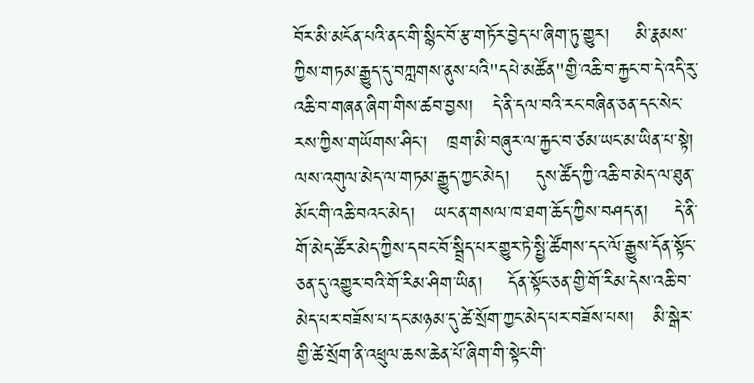བོར་མི་མངོན་པའི་ནང་གི་སྙིང་བོ་རྩ་གཏོར་བྱེད་པ་ཞིག་ཏུ་གྱུར།    མི་རྣམས་ཀྱིས་གཏམ་རྒྱུད་དུ་བཀླགས་ནུས་པའི"དཔེ་མཚོན"གྱི་འཆི་བ་རྐྱང་བ་དེ་འདི་རུ་འཆི་བ་གཞན་ཞིག་གིས་ཚབ་བྱས།   དེ་ནི་དལ་བའི་རང་བཞིན་ཅན་དང་སེང་རས་ཀྱིས་གཡོགས་ཤིང་།   ཁྲག་མི་བཞུར་ལ་རྐྱང་བ་ཙམ་ཡང་མ་ཡིན་པ་སྟེ།   ལས་འགུལ་མེད་ལ་གཏམ་རྒྱུད་ཀྱང་མེད།    དུས་ཚོད་ཀྱི་འཆི་བ་མེད་ལ་ཐུན་མོང་གི་འཆི་བའང་མེད།   ཡང་ན་གསལ་ཁ་ཐག་ཆོད་ཀྱིས་བཤད་ན།    དེ་ནི་གོ་མེད་ཚོར་མེད་ཀྱིས་དབང་བོ་སྦྲིད་པར་གྱུར་ཏེ་སྤྱི་ཚོགས་དང་ལོ་རྒྱུས་དོན་སྟོང་ཅན་དུ་འགྱུར་བའི་གོ་རིམ་ཤིག་ཡིན།    དོན་སྟོང་ཅན་གྱི་གོ་རིམ་དེས་འཆི་བ་མེད་པར་བཟོས་པ་དང་མཉམ་དུ་ཚེ་སྲོག་ཀྱང་མེད་པར་བཟོས་པས།   མི་སྒེར་གྱི་ཚེ་སྲོག་ནི་འཕྲུལ་ཆས་ཆེན་པོ་ཞིག་གི་སྟེང་གི་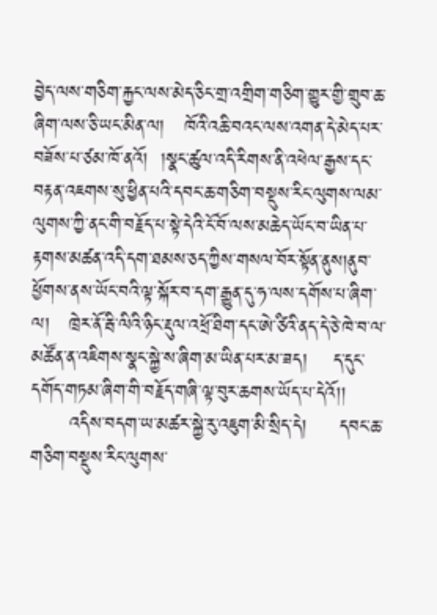བྱེད་ལས་གཅིག་རྐྱང་ལས་མེད་ཅིང་གྲ་འགྲིག་གཅིག་གྱུར་གྱི་གྲུབ་ཆ་ཞིག་ལས་ཅི་ཡང་མིན་ལ།   ཁོའི་འཆི་བའང་ལས་འགན་དེ་མེད་པར་བཟོས་པ་ཙམ་ཁོ་ནའོ།  །སྣང་ཚུལ་འདི་རིགས་ནི་འཕེལ་རྒྱས་དང་བརྟན་འཇགས་སུ་ཕྱིན་པའི་དབང་ཆ་གཅིག་བསྡུས་རིང་ལུགས་ལམ་ལུགས་ཀྱི་ནང་གི་བརྗོད་པ་སྟེ་དེའི་ངོ་བོ་ལས་མཆེད་ཡོང་བ་ཡིན་པ་རྟགས་མཚན་འདི་དག་ཐམས་ཅད་ཀྱིས་གསལ་བོར་སྟོན་ནུས།ནུབ་ཕྱོགས་ནས་ཡོང་བའི་ལྟ་སྐོར་བ་དག་རྒྱུན་དུ་ཧ་ལས་དགོས་པ་ཞིག་ལ།   ཁྲེར་ནོ་རྦི་ལིའི་ཉིང་རྡུལ་འཕྲོ་ཐིག་དང་ཨེ་ཙིའི་ནད་དེ་ཅེ་ཁེ་བ་ལ་མཚོན་ན་འཇིགས་སྣང་སྐྱེ་ས་ཞིག་མ་ཡིན་པར་མ་ཟད།    ད་དུང་དགོད་གཏམ་ཞིག་གི་བརྗོད་གཞི་ལྟ་བུར་ཆགས་ཡོད་པ་དེའོ།།
      འདིས་བདག་ཡ་མཚར་སྐྱེ་རུ་འཇུག་མི་སྲིད་དེ།     དབང་ཆ་གཅིག་བསྡུས་རིང་ལུགས་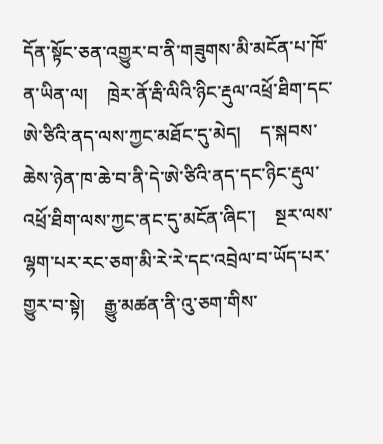དོན་སྟོང་ཅན་འགྱུར་བ་ནི་གཟུགས་མི་མངོན་པ་ཁོ་ན་ཡིན་ལ།    ཁྲེར་ནོ་རྦི་ལིའི་ཉིང་རྡུལ་འཕྲོ་ཐིག་དང་ཨེ་ཙིའི་ནད་ལས་ཀྱང་མཐོང་དུ་མེད།    ད་སྐབས་ཆེས་ཉེན་ཁ་ཆེ་བ་ནི་དེ་ཨེ་ཙིའི་ནད་དང་ཉིང་རྡུལ་འཕྲོ་ཐིག་ལས་ཀྱང་ནང་དུ་མངོན་ཞིང་།    སྔར་ལས་ལྷག་པར་རང་ཅག་མི་རེ་རེ་དང་འབྲེལ་བ་ཡོད་པར་གྱུར་བ་སྟེ།    རྒྱུ་མཚན་ནི་འུ་ཅག་གིས་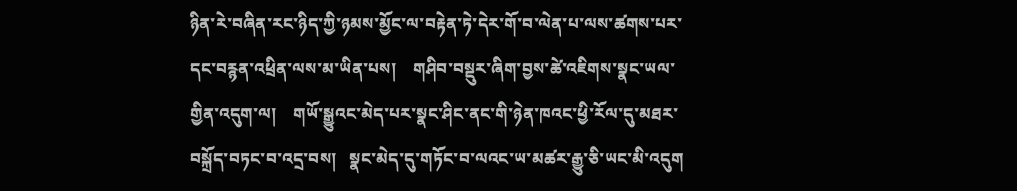ཉིན་རེ་བཞིན་རང་ཉིད་ཀྱི་ཉམས་མྱོང་ལ་བརྟེན་ཏེ་དེར་གོ་བ་ལེན་པ་ལས་ཚགས་པར་དང་བརྙན་འཕྲིན་ལས་མ་ཡིན་པས།    གཤིབ་བསྡུར་ཞིག་བྱས་ཚེ་འཇིགས་སྣང་ཡལ་གྱིན་འདུག་ལ།    གཡོ་སྒྱུའང་མེད་པར་སྣང་ཤིང་ནང་གི་ཉེན་ཁའང་ཕྱི་རོལ་དུ་མཐར་བསྐྲོད་བཏང་བ་འདྲ་བས།   སྣང་མེད་དུ་གཏོང་བ་ལའང་ཡ་མཚར་རྒྱུ་ཅི་ཡང་མི་འདུག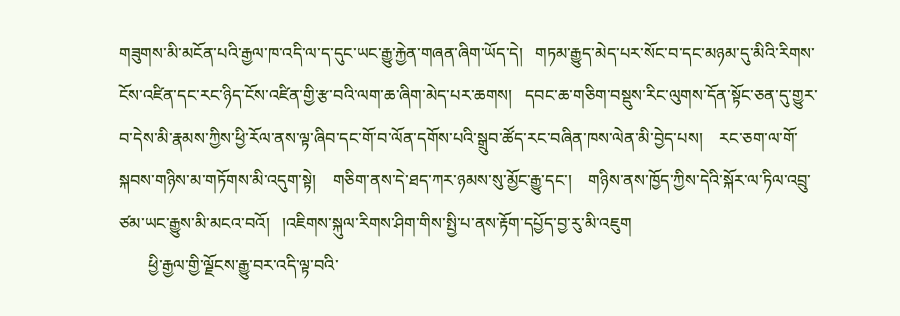གཟུགས་མི་མངོན་པའི་རྒྱལ་ཁ་འདི་ལ་ད་དུང་ཡང་རྒྱུ་རྐྱེན་གཞན་ཞིག་ཡོད་དེ།   གཏམ་རྒྱུད་མེད་པར་སོང་བ་དང་མཉམ་དུ་མིའི་རིགས་ངོས་འཛིན་དང་རང་ཉིད་ངོས་འཛིན་གྱི་རྩ་བའི་ལག་ཆ་ཞིག་མེད་པར་ཆགས།   དབང་ཆ་གཅིག་བསྡུས་རིང་ལུགས་དོན་སྟོང་ཅན་དུ་གྱུར་བ་དེས་མི་རྣམས་ཀྱིས་ཕྱི་རོལ་ནས་ལྟ་ཞིབ་དང་གོ་བ་ལོན་དགོས་པའི་སྒྲུབ་ཚོད་རང་བཞིན་ཁས་ལེན་མི་བྱེད་པས།    རང་ཅག་ལ་གོ་སྐབས་གཉིས་མ་གཏོགས་མི་འདུག་སྟེ།    གཅིག་ནས་དེ་ཐད་ཀར་ཉམས་སུ་མྱོང་རྒྱུ་དང་།    གཉིས་ནས་ཁྱོད་ཀྱིས་དེའི་སྐོར་ལ་ཏིལ་འབྲུ་ཙམ་ཡང་རྒྱུས་མི་མངའ་བའོ།   །འཇིགས་སྐུལ་རིགས་ཤིག་གིས་སྤྱི་པ་ནས་རྟོག་དཔྱོད་བྱ་རུ་མི་འཇུག
       ཕྱི་རྒྱལ་གྱི་ལྗོངས་རྒྱུ་བར་འདི་ལྟ་བའི་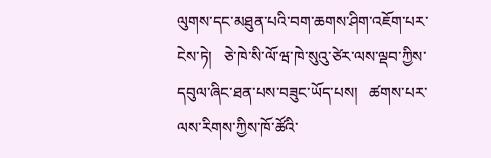ལུགས་དང་མཐུན་པའི་བག་ཆགས་ཤིག་འཇོག་པར་ངེས་ཏེ།   ཅེ་ཁེ་སི་ལོ་ཝ་ཁེ་སུའུ་ཙེར་ལས་ལྡབ་ཀྱིས་དབུལ་ཞིང་ཐན་པས་བཟུང་ཡོད་པས།   ཚགས་པར་ལས་རིགས་ཀྱིས་ཁོ་ཚོའི་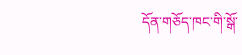དོན་གཅོད་ཁང་གི་སྒོ་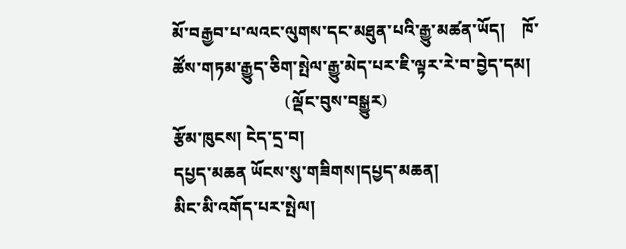མོ་བརྒྱབ་པ་ལའང་ལུགས་དང་མཐུན་པའི་རྒྱུ་མཚན་ཡོད།    ཁོ་ཚོས་གཏམ་རྒྱུད་ཅིག་སྤེལ་རྒྱུ་མེད་པར་ཇི་ལྟར་རེ་བ་བྱེད་དམ།
                           (ལྡོང་བུས་བསྒྱུར)
རྩོམ་ཁུངས། ངེད་དྲ་བ།
དཔྱད་མཆན ཡོངས་སུ་གཟིགས།དཔྱད་མཆན།
མིང་མི་འགོད་པར་སྤེལ།